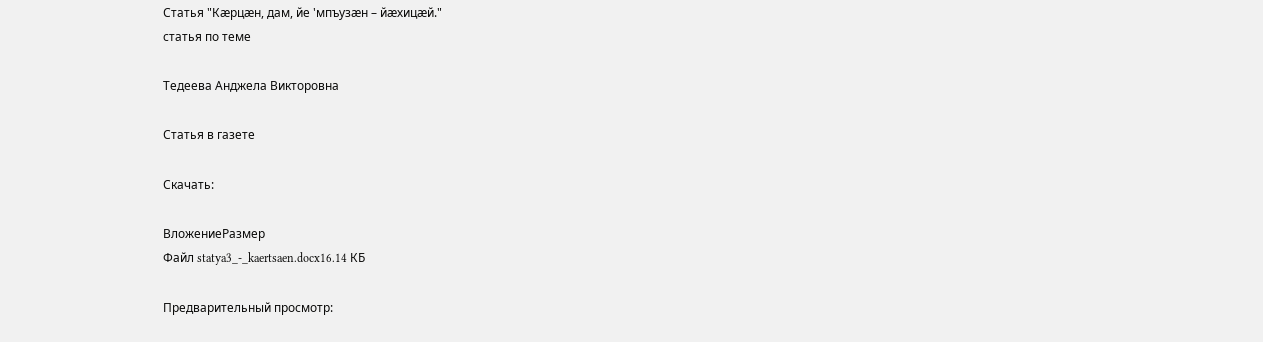Статья "Кæрцæн, дам, йе 'мпъузæн – йæхицæй."
статья по теме

Тедеева Анджела Викторовна

Статья в газете

Скачать:

ВложениеРазмер
Файл statya3_-_kaertsaen.docx16.14 КБ

Предварительный просмотр: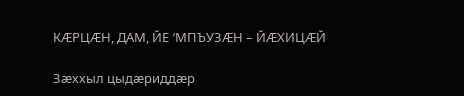КÆРЦÆН, ДАМ, ЙЕ ′МПЪУЗÆН – ЙÆХИЦÆЙ

Зæххыл цыдæриддæр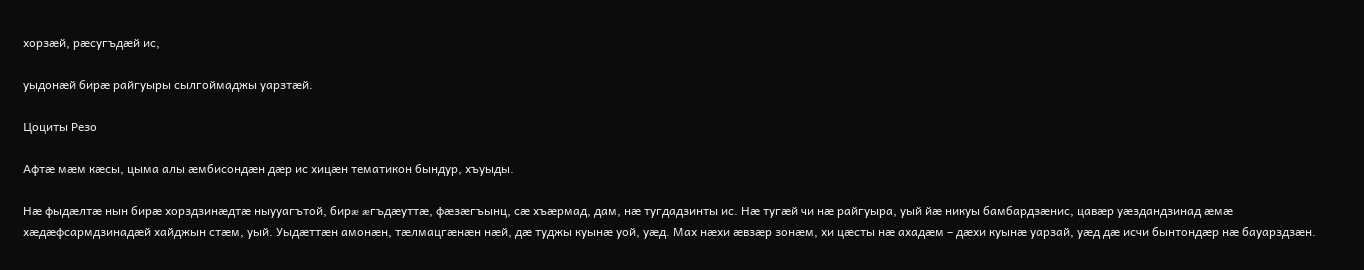хорзæй, рæсугъдæй ис,

уыдонæй бирæ райгуыры сылгоймаджы уарзтæй.

Цоциты Резо

Афтæ мæм кæсы, цыма алы æмбисондæн дæр ис хицæн тематикон бындур, хъуыды.

Нæ фыдæлтæ нын бирæ хорздзинæдтæ ныууагътой, бирæ æгъдæуттæ, фæзæгъынц, сæ хъæрмад, дам, нæ тугдадзинты ис. Нæ тугæй чи нæ райгуыра, уый йæ никуы бамбардзæнис, цавæр уæздандзинад æмæ хæдæфсармдзинадæй хайджын стæм, уый. Уыдæттæн амонæн, тæлмацгæнæн нæй, дæ туджы куынæ уой, уæд. Мах нæхи æвзæр зонæм, хи цæсты нæ ахадæм – дæхи куынæ уарзай, уæд дæ исчи бынтондæр нæ бауарздзæн.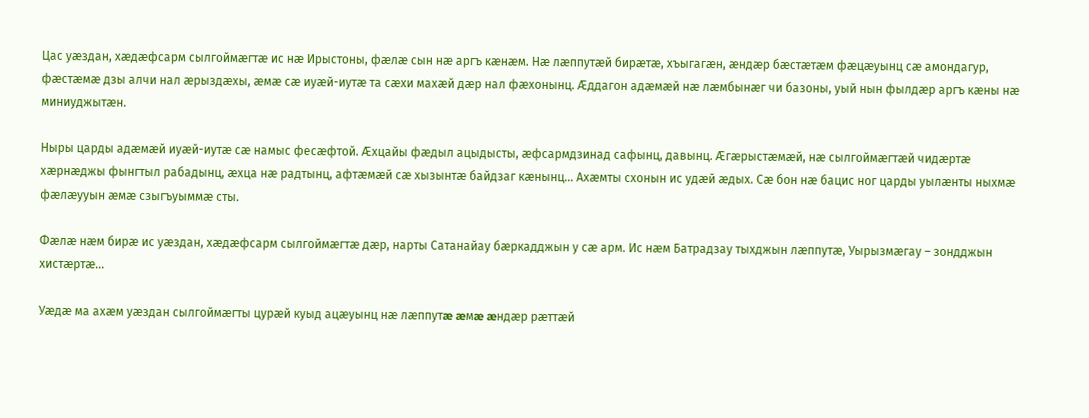Цас уæздан, хæдæфсарм сылгоймæгтæ ис нæ Ирыстоны, фæлæ сын нæ аргъ кæнæм. Нæ лæппутæй бирæтæ, хъыгагæн, æндæр бæстæтæм фæцæуынц сæ амондагур, фæстæмæ дзы алчи нал æрыздæхы, æмæ сæ иуæй-иутæ та сæхи махæй дæр нал фæхонынц. Æддагон адæмæй нæ лæмбынæг чи базоны, уый нын фылдæр аргъ кæны нæ миниуджытæн.

Ныры царды адæмæй иуæй-иутæ сæ намыс фесæфтой. Æхцайы фæдыл ацыдысты, æфсармдзинад сафынц, давынц. Æгæрыстæмæй, нæ сылгоймæгтæй чидæртæ хæрнæджы фынгтыл рабадынц, æхца нæ радтынц, афтæмæй сæ хызынтæ байдзаг кæнынц... Ахæмты схонын ис удæй æдых. Сæ бон нæ бацис ног царды уылæнты ныхмæ фæлæууын æмæ сзыгъуыммæ сты.

Фæлæ нæм бирæ ис уæздан, хæдæфсарм сылгоймæгтæ дæр, нарты Сатанайау бæркадджын у сæ арм. Ис нæм Батрадзау тыхджын лæппутæ, Уырызмæгау – зондджын хистæртæ...

Уæдæ ма ахæм уæздан сылгоймæгты цурæй куыд ацæуынц нæ лæппутæ æмæ æндæр рæттæй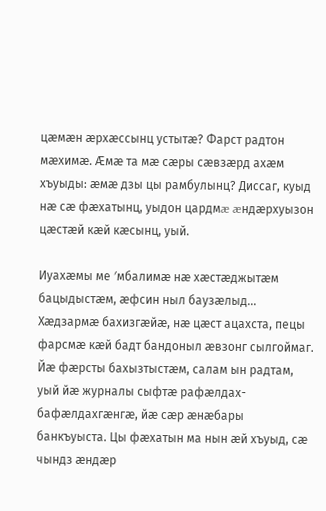цæмæн æрхæссынц устытæ? Фарст радтон мæхимæ. Æмæ та мæ сæры сæвзæрд ахæм хъуыды: æмæ дзы цы рамбулынц? Диссаг, куыд нæ сæ фæхатынц, уыдон цардмæ æндæрхуызон цæстæй кæй кæсынц, уый.

Иуахæмы ме ′мбалимæ нæ хæстæджытæм бацыдыстæм, æфсин ныл баузæлыд... Хæдзармæ бахизгæйæ, нæ цæст ацахста, пецы фарсмæ кæй бадт бандоныл æвзонг сылгоймаг. Йæ фæрсты бахызтыстæм, салам ын радтам, уый йæ журналы сыфтæ рафæлдах-бафæлдахгæнгæ, йæ сæр æнæбары банкъуыста. Цы фæхатын ма нын æй хъуыд, сæ чындз æндæр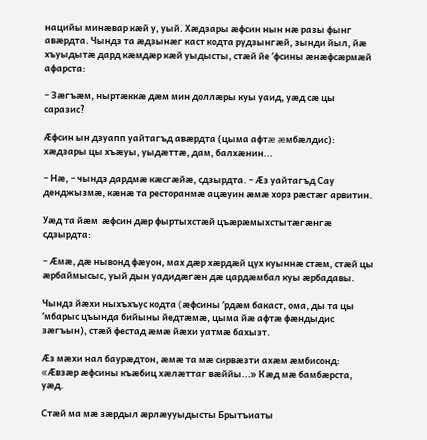нацийы минæвар кæй у, уый. Хæдзары æфсин нын нæ разы фынг авæрдта. Чындз та æдзынæг каст кодта рудзынгæй, зынди йыл, йæ хъуыдытæ дард кæмдæр кæй уыдысты, стæй йе ′фсины æнæфсæрмæй афарста:

− Зæгъæм, ныртæккæ дæм мин доллæры куы уаид, уæд сæ цы саразис?

Æфсин ын дзуапп уайтагъд авæрдта (цыма афтæ æмбæлдис): хæдзары цы хъæуы, уыдæттæ, дам, балхæнин...

− Нæ, − чындз дардмæ кæсгæйæ, сдзырдта. − Æз уайтагъд Сау денджызмæ, кæнæ та ресторанмæ ацæуин æмæ хорз рæстæг арвитин.

Уæд та йæм  æфсин дæр фыртыхстæй цъæрæмыхстытæгæнгæ сдзырдта:

− Æмæ, дæ нывонд фæуон, мах дæр хæрдæй цух куыннæ стæм, стæй цы æрбаймысыс, уый дын уадидæгæн дæ цардæмбал куы æрбадавы.

Чындз йæхи ныхъхъус кодта (æфсины ′рдæм бакаст, ома, ды та цы ′мбарыс цъында бийыны йедтæмæ, цыма йæ афтæ фæндыдис зæгъын), стæй фестад æмæ йæхи уатмæ бахызт.

Æз мæхи нал баурæдтон, æмæ та мæ сирвæзти ахæм æмбисонд: «Æвзæр æфсины къæбиц хæлæттаг вæййы...» Кæд мæ бамбæрста, уæд.

Стæй ма мæ зæрдыл æрлæууыдысты Брытъиаты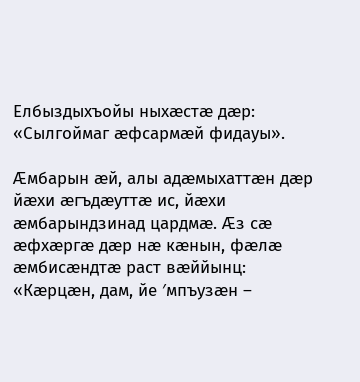Елбыздыхъойы ныхæстæ дæр: «Сылгоймаг æфсармæй фидауы».

Æмбарын æй, алы адæмыхаттæн дæр йæхи æгъдæуттæ ис, йæхи æмбарындзинад цардмæ. Æз сæ æфхæргæ дæр нæ кæнын, фæлæ æмбисæндтæ раст вæййынц: «Кæрцæн, дам, йе ′мпъузæн –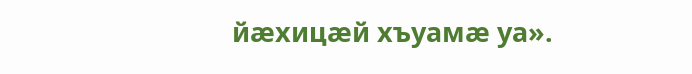йæхицæй хъуамæ уа».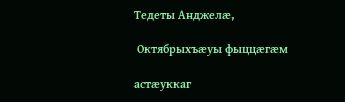Тедеты Анджелæ,

 Октябрыхъæуы фыццæгæм

астæуккаг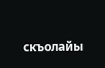скъолайы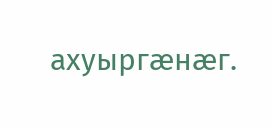ахуыргæнæг.